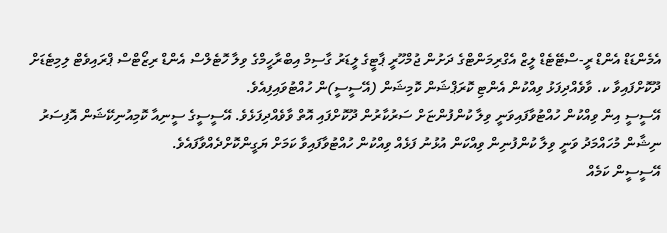އެމެންޑަޑް އެންޑް ރީ-ސްޓޭޓެޑް ލީޒް އެގްރިމަންޓްގެ ދަށުން ޖުމްހޫރީ ޕާޓީގެ ލީޑަރު ގާސިމް އިބްރާހީމްގެ ވިލާ ހޮޓެލްސް އެންޑް ރިޒޯޓްސް ޕްރައިވެޓް ލިމިޓެޑަށް ދޫކޮށްފައިވާ ކ. ވާވެއްދިފަޅު ވިއްކުން އެންޓި ކޮރަޕްޝަން ކޮމިޝަން (އޭސީސީ)ން ހުއްޓުވައިފިއެވެ.
އޭސީސީ އިން ވިއްކުން ހުއްޓުވާފައިވަނީ ވިލާ ކުންފުންޏަށް ސަރުކާރުން ދޫކޮށްފައި އޮތް ވާވެއްދިފަޅެވެ. އޭސީސީގެ ސީނިއާ ކޮމިއުނިކޭޝަން އޮފިސަރު ނިޝާން މުހައްމަދު ވަނީ ވިލާ ކުންފުނިން ވިއްކަން އުޅުނު ފަޅެއް ވިއްކުން ހުއްޓުވާފައިވާ ކަމަށް ޔަގީންކޮށްދެއްވާފައެވެ.
އޭސީސީން ކަމެއް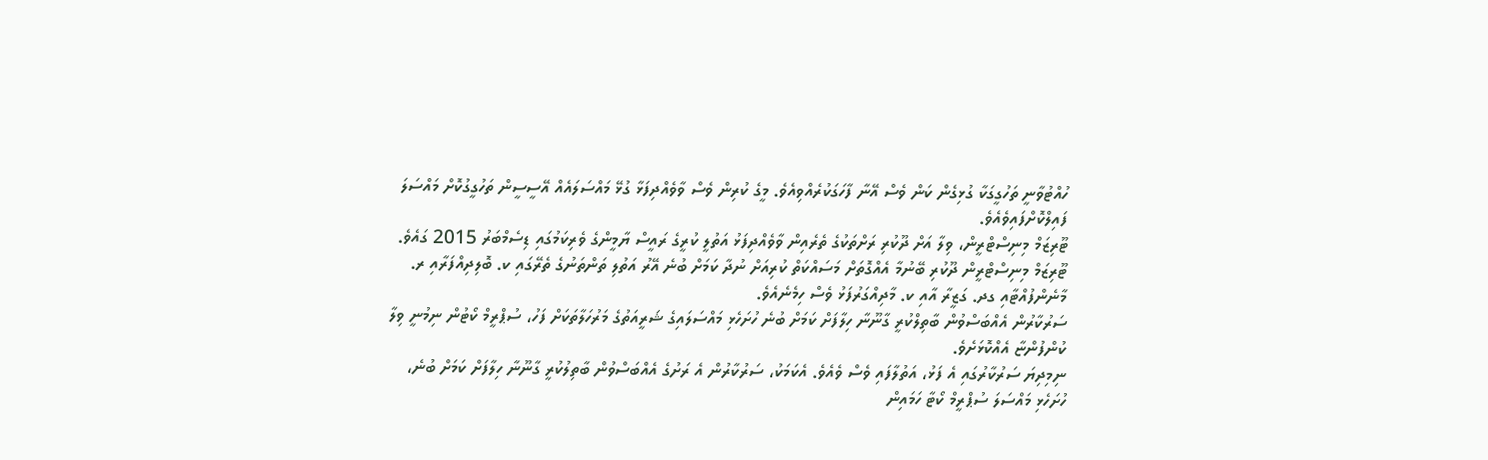ހުއްޓުވާނީ ތަހުގީގަކާ ގުޅިގެން ކަން ވެސް އޭނާ ފާހަގަކުރެއްވިއެވެ. މީގެ ކުރިން ވެސް ވާވެއްދިފަޅާ ގުޅޭ މައްސަލައެއް އޭސީސީން ތަހުގީގުކޮށް މައްސަލަ ފައިލްކޮށްފައިވެއެވެ.
ޓޫރިޒަމް މިނިސްޓްރީން، ވިލާ އަށް ދޫކުރި ރަށްތަކުގެ ތެރެއިން ވާވެއްދިފަޅު އަތުލީ ކުރީގެ ރައީސް ޔާމީންގެ ވެރިކަމުގައި ޑިސެމްބަރު 2015 ގައެވެ.
ޓޫރިޒަމް މިނިސްޓްރީން ދޫކުރި ބޭނުމާ އެއްގޮތަށް މަސައްކަތް ކުރިއަށް ނުދާ ކަމަށް ބުނެ އޭރު އަތުލި ތަންތަނުގެ ތެރޭގައި ކ. ބޮލިދިއްފަރާއި ރ. މާނެންފުއްޓާއި ގދ. ގަޒީރާ އާއި ކ. މާދިއްގަރުފަޅު ވެސް ހިމެނެއެވެ.
ސަރުކާރުން އެއްބަސްވުން ބާތިލްކުރީ ގާނޫނާ ހިލާފަށް ކަމަށް ބުނެ ހުށަހެޅި މައްސަލައިގެ ޝަރީއަތުގެ މަރުހަލާތަކަށް ފަހު، ސުޕްރީމް ކޯޓުން ނިމުނީ ވިލާ ކުންފުންޏާ އެއްކޮޅަށެވެ.
ނިމިދިޔަ ސަރުކާރުގައި އެ ފަޅު، އަތުލާފައި ވެސް ވެއެވެ. އެކަމަކު، ސަރުކާރުން އެ ރަށުގެ އެއްބަސްވުން ބާތިލުކުރީ ގާނޫނާ ހިލާފަށް ކަމަށް ބުނެ، ހުށަހެޅި މައްސަލަ ސުޕްރީމް ކޯޓާ ހަމައިން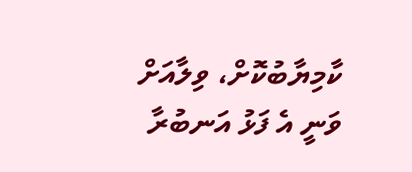ކާމިޔާބުކޮށް، ވިލާއަށް ވަނީ އެ ފަޅު އަނބުރާ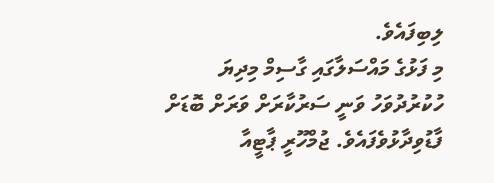ލިބިފައެވެ.
މި ފަޅުގެ މައްސަލާގައި ގާސިމް މިދިޔަ ހުކުރުދުވަހު ވަނީ ސަރުކާރަށް ވަރަށް ބޮޑަށް ފާޑުވިދާޅުވެފައެވެ. ޖުމްހޫރީ ޕާޓީއާ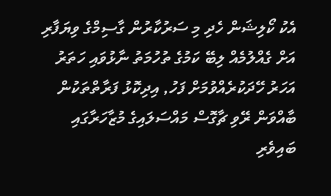އެކު ކޯލިޝަން ހެދި މި ސަރުކާރުން ގާސިމްގެ ވިޔަފާރި އަށް ގެއްލުމެއް ލިބޭ ކަމުގެ ތުހުމަތު ނާޅުވައި ހަތަރު އަހަރު ހޭދަކުރެއްވުމަށް ފަހު, އިދިކޮޅު ފަރާތްތަކުން ބާއްވަން ރޭވި ޗާގޮސް މައްސަލައިގެ މުޒާހަރާގައި ބައިވެރި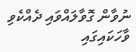ނުވާން ގޮވާލައްވައި ދެއްކެވި ވާހަކައިގައި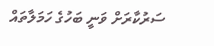ސަރުކާރަށް ވަނީ ބަހުގެ ހަމަލާތައް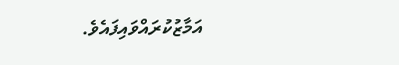އަމާޒުކުރައްވައިފައެވެ.